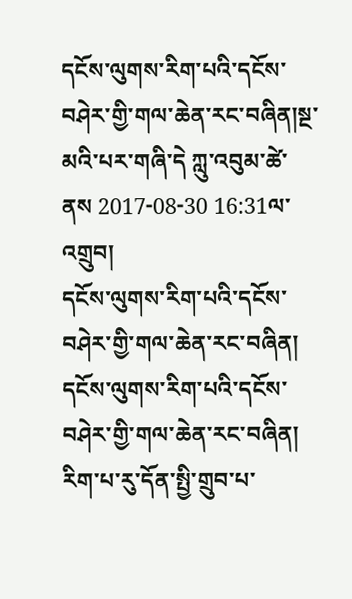དངོས་ལུགས་རིག་པའི་དངོས་བཤེར་གྱི་གལ་ཆེན་རང་བཞིན།སྔ་མའི་པར་གཞི་དེ ཀླུ་འབུམ་ཚེ་  ནས 2017-08-30 16:31ལ་འགྲུབ།
དངོས་ལུགས་རིག་པའི་དངོས་བཤེར་གྱི་གལ་ཆེན་རང་བཞིན།
དངོས་ལུགས་རིག་པའི་དངོས་བཤེར་གྱི་གལ་ཆེན་རང་བཞིན།
རིག་པ་རུ་དོན་སྤྱི་གྲུབ་པ་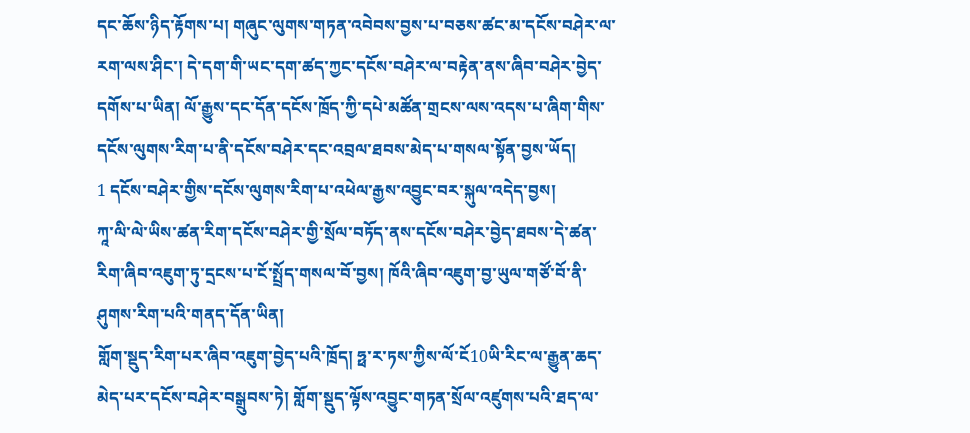དང་ཆོས་ཉིད་རྟོགས་པ། གཞུང་ལུགས་གཏན་འབེབས་བྱས་པ་བཅས་ཚང་མ་དངོས་བཤེར་ལ་རག་ལས་ཤིང་། དེ་དག་གི་ཡང་དག་ཚད་ཀྱང་དངོས་བཤེར་ལ་བརྟེན་ནས་ཞིབ་བཤེར་བྱེད་དགོས་པ་ཡིན། ལོ་རྒྱུས་དང་དོན་དངོས་ཁྲོད་ཀྱི་དཔེ་མཚོན་གྲངས་ལས་འདས་པ་ཞིག་གིས་དངོས་ལུགས་རིག་པ་ནི་དངོས་བཤེར་དང་འབྲལ་ཐབས་མེད་པ་གསལ་སྟོན་བྱས་ཡོད།
1 དངོས་བཤེར་གྱིས་དངོས་ལུགས་རིག་པ་འཕེལ་རྒྱས་འབྱུང་བར་སྐུལ་འདེད་བྱས།
ཀཱ་ལི་ལེ་ཡིས་ཚན་རིག་དངོས་བཤེར་གྱི་སྲོལ་བཏོད་ནས་དངོས་བཤེར་བྱེད་ཐབས་དེ་ཚན་རིག་ཞིབ་འཇུག་ཏུ་དྲངས་པ་ངོ་སྤྲོད་གསལ་བོ་བྱས། ཁོའི་ཞིབ་འཇུག་བྱ་ཡུལ་གཙོ་བོ་ནི་ཤུགས་རིག་པའི་གནད་དོན་ཡིན།
གློག་སྡུད་རིག་པར་ཞིབ་འཇུག་བྱེད་པའི་ཁྲོད། ཧྥ་ར་ཏས་ཀྱིས་ལོ་ངོ10ཡི་རིང་ལ་རྒྱུན་ཆད་མེད་པར་དངོས་བཤེར་བསྒྲུབས་ཏེ། གློག་སྡུད་ལྟོས་འབྱུང་གཏན་སྲོལ་འཛུགས་པའི་ཐད་ལ་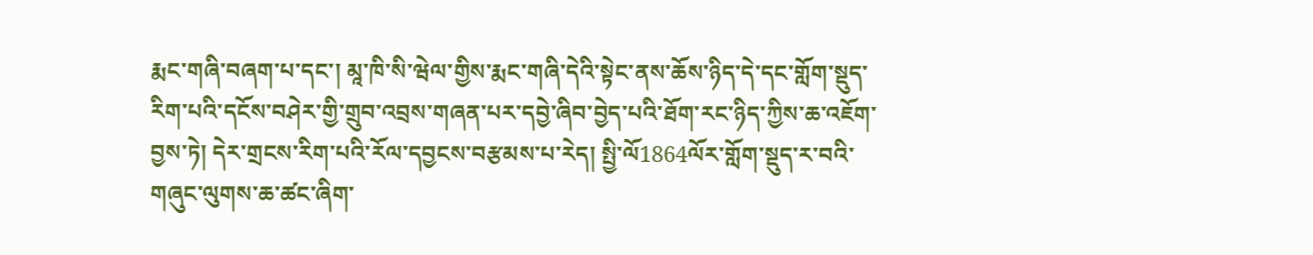རྨང་གཞི་བཞག་པ་དང་། མཱ་ཁི་སི་ཝེལ་གྱིས་རྨང་གཞི་དེའི་སྟེང་ནས་ཆོས་ཉིད་དེ་དང་གློག་སྡུད་རིག་པའི་དངོས་བཤེར་གྱི་གྲུབ་འབྲས་གཞན་པར་དབྱེ་ཞིབ་བྱེད་པའི་ཐོག་རང་ཉིད་ཀྱིས་ཆ་འཇོག་བྱས་ཏེ། དེར་གྲངས་རིག་པའི་རོལ་དབྱངས་བརྩམས་པ་རེད། སྤྱི་ལོ1864ལོར་གློག་སྡུད་ར་བའི་གཞུང་ལུགས་ཆ་ཚང་ཞིག་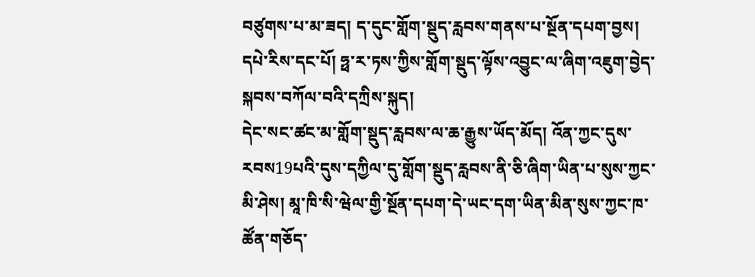བཙུགས་པ་མ་ཟད། ད་དུང་གློག་སྡུད་རླབས་གནས་པ་སྔོན་དཔག་བྱས།
དཔེ་རིས་དང་པོ། ཧྥ་ར་ཏས་ཀྱིས་གློག་སྡུད་ལྟོས་འབྱུང་ལ་ཞིག་འཇུག་བྱེད་སྐབས་བཀོལ་བའི་དཀྲིས་སྐུད།
དེང་སང་ཚང་མ་གློག་སྡུད་རླབས་ལ་ཆ་རྒྱུས་ཡོད་མོད། འོན་ཀྱང་དུས་རབས19པའི་དུས་དཀྱིལ་དུ་གློག་སྡུད་རླབས་ནི་ཅི་ཞིག་ཡིན་པ་སུས་ཀྱང་མི་ཤེས། མཱ་ཁི་སི་ཝེལ་གྱི་སྔོན་དཔག་དེ་ཡང་དག་ཡིན་མིན་སུས་ཀྱང་ཁ་ཚོན་གཅོད་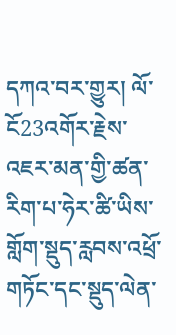དཀའ་བར་གྱུར། ལོ་ངོ23འགོར་རྗེས་འཇར་མན་གྱི་ཚན་རིག་པ་ཧེར་ཚི་ཡིས་གློག་སྡུད་རླབས་འཕྲོ་གཏོང་དང་སྡུད་ལེན་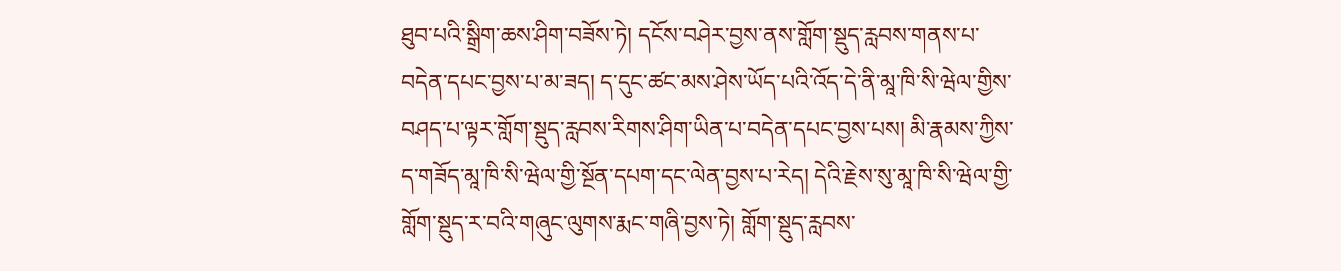ཐུབ་པའི་སྒྲིག་ཆས་ཤིག་བཟོས་ཏེ། དངོས་བཤེར་བྱས་ནས་གློག་སྡུད་རླབས་གནས་པ་བདེན་དཔང་བྱས་པ་མ་ཟད། ད་དུང་ཚང་མས་ཤེས་ཡོད་པའི་འོད་དེ་ནི་མཱ་ཁི་སི་ཝེལ་གྱིས་བཤད་པ་ལྟར་གློག་སྡུད་རླབས་རིགས་ཤིག་ཡིན་པ་བདེན་དཔང་བྱས་པས། མི་རྣམས་ཀྱིས་ད་གཟོད་མཱ་ཁི་སི་ཝེལ་གྱི་སྔོན་དཔག་དང་ལེན་བྱས་པ་རེད། དེའི་རྗེས་སུ་མཱ་ཁི་སི་ཝེལ་གྱི་གློག་སྡུད་ར་བའི་གཞུང་ལུགས་རྨང་གཞི་བྱས་ཏེ། གློག་སྡུད་རླབས་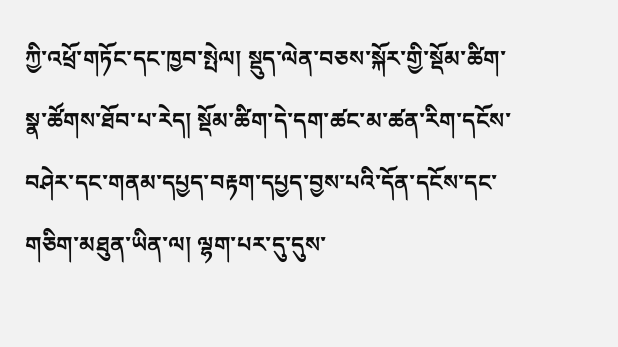ཀྱི་འཕྲོ་གཏོང་དང་ཁྱབ་སྤེལ། སྡུད་ལེན་བཅས་སྐོར་གྱི་སྡོམ་ཚིག་སྣ་ཚོགས་ཐོབ་པ་རེད། སྡོམ་ཚིག་དེ་དག་ཚང་མ་ཚན་རིག་དངོས་བཤེར་དང་གནམ་དཔྱད་བརྟག་དཔྱད་བྱས་པའི་དོན་དངོས་དང་གཅིག་མཐུན་ཡིན་ལ། ལྷག་པར་དུ་དུས་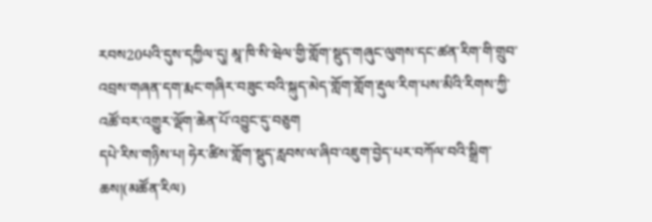རབས20པའི་དུས་དཀྱིལ་དུ། མཱ་ཁི་སི་ཝེལ་གྱི་གློག་སྡུད་གཞུང་ལུགས་དང་ཚན་རིག་གི་གྲུབ་འབྲས་གཞན་དག་རྨང་གཞིར་བཟུང་བའི་སྐུད་མེད་གློག་གློག་རྡུལ་རིག་པས་མིའི་རིགས་ཀྱི་འཚོ་བར་འགྱུར་ལྡོག་ཆེན་པོ་འབྱུང་དུ་བཅུག
དཔེ་རིས་གཉིས་པ། ཧེར་ཚིས་གློག་སྡུད་རླབས་ལ་ཞིབ་འཇུག་བྱེད་པར་བཀོལ་བའི་སྒྲིག་ཆས།(མཚོན་རིལ)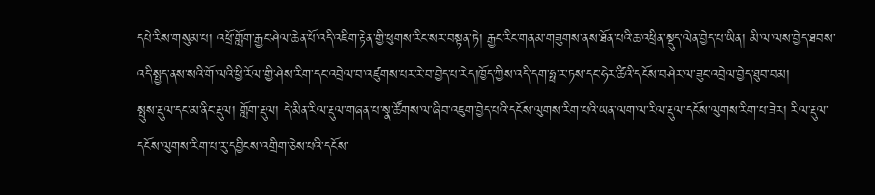དཔེ་རིས་གསུམ་པ། འཕྲོ་གློག་རྒྱང་ཤེལ་ཆེན་པོ་འདི་འཇིག་རྟེན་གྱི་ཕུགས་རིང་སར་བསྟན་ཏེ། རྒྱང་རིང་གནམ་གཟུགས་ནས་ཐོན་པའི་ཆ་འཕྲིན་སྡུད་ལེན་བྱེད་པ་ཡིན། མི་ལ་ལས་བྱེད་ཐབས་འདི་སྤྱད་ནས་སའི་གོ་ལའི་ཕྱི་རོལ་གྱི་ཤེས་རིག་དང་འབྲེལ་བ་འཛུགས་པར་རེ་བ་བྱེད་པ་རེད།ཁྱོད་ཀྱིས་འདི་དག་ཧྥ་ར་ཏས་དང་ཧེར་ཚིའི་དངོས་བཤེར་ལ་ཟུང་འབྲེལ་བྱེད་ཐུབ་བམ།
སྤུས་རྡུལ་དང་མ་ནིང་རྡུལ། གློག་རྡུལ། དེ་མིན་རིལ་རྡུལ་གཞན་པ་སྣ་ཚོགས་ལ་ཞིབ་འཇུག་བྱེད་པའི་དངོས་ལུགས་རིག་པའི་ཡན་ལག་ལ་རིལ་རྡུལ་དངོས་ལུགས་རིག་པ་ཟེར། རིལ་རྡུལ་དངོས་ལུགས་རིག་པ་རུ་དབྱིངས་འགྲིག་ཅེས་པའི་དངོས་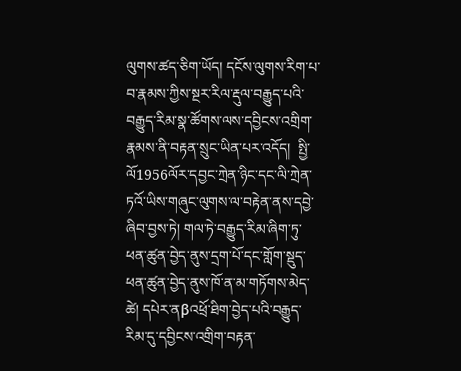ལུགས་ཚད་ཅིག་ཡོད། དངོས་ལུགས་རིག་པ་བ་རྣམས་ཀྱིས་སྔར་རིལ་རྡུལ་བརྒྱུད་པའི་བརྒྱུད་རིམ་སྣ་ཚོགས་ལས་དབྱིངས་འགྲིག་རྣམས་ནི་བརྟན་སྲུང་ཡིན་པར་འདོད།  སྤྱི་ལོ1956ལོར་དབྱང་ཀྲེན་ཉིང་དང་ལི་ཀྲེན་ཏའོ་ཡིས་གཞུང་ལུགས་ལ་བརྟེན་ནས་དབྱེ་ཞིབ་བྱས་ཏེ། གལ་ཏེ་བརྒྱུད་རིམ་ཞིག་ཏུ་ཕན་ཚུན་བྱེད་ནུས་དྲག་པོ་དང་གློག་སྡུད་ཕན་ཚུན་བྱེད་ནུས་ཁོ་ན་མ་གཏོགས་མེད་ཚེ། དཔེར་ནβའཕྲོ་ཐིག་བྱེད་པའི་བརྒྱུད་རིམ་དུ་དབྱིངས་འགྲིག་བརྟན་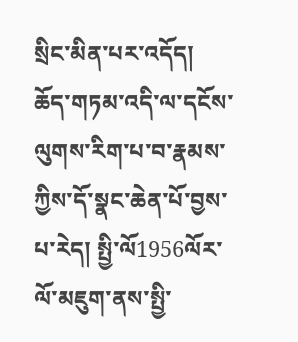སྲིང་མིན་པར་འདོད། ཆོད་གཏམ་འདི་ལ་དངོས་ལུགས་རིག་པ་བ་རྣམས་ཀྱིས་དོ་སྣང་ཆེན་པོ་བྱས་པ་རེད། སྤྱི་ལོ1956ལོར་ལོ་མཇུག་ནས་སྤྱི་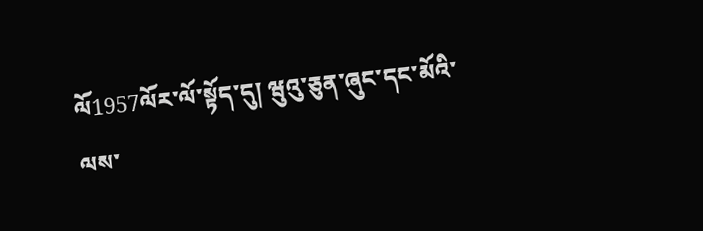ལོ1957ལོར་ལོ་སྟོད་དུ། ཝུའུ་ཅུན་ཞུང་དང་མོའི་ལས་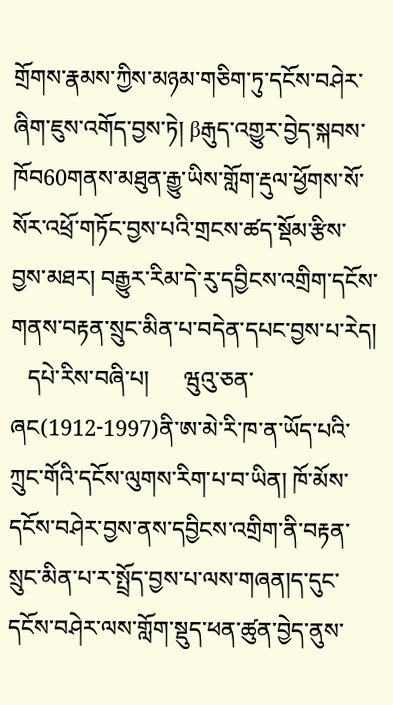གྲོགས་རྣམས་ཀྱིས་མཉམ་གཅིག་ཏུ་དངོས་བཤེར་ཞིག་ཇུས་འགོད་བྱས་ཏེ། βརྒུད་འགྱུར་བྱེད་སྐབས་ཁོབ60གནས་མཐུན་རྒྱུ་ཡིས་གློག་རྡུལ་ཕྱོགས་སོ་སོར་འཕྲོ་གཏོང་བྱས་པའི་གྲངས་ཚད་སྡོམ་རྩིས་བྱས་མཐར། བརྒྱུར་རིམ་དེ་རུ་དབྱིངས་འགྲིག་དངོས་གནས་བརྟན་སྲུང་མིན་པ་བདེན་དཔང་བྱས་པ་རེད།
   དཔེ་རིས་བཞི་པ།      ཝུའུ་ཅན་ཞང(1912-1997)ནི་ཨ་མེ་རི་ཁ་ན་ཡོད་པའི་ཀྲུང་གོའི་དངོས་ལུགས་རིག་པ་བ་ཡིན། ཁོ་མོས་དངོས་བཤེར་བྱས་ནས་དབྱིངས་འགྲིག་ནི་བརྟན་སྲུང་མིན་པ་ར་སྤྲོད་བྱས་པ་ལས་གཞན།ད་དུང་དངོས་བཤེར་ལས་གློག་སྡུད་ཕན་ཚུན་བྱེད་ནུས་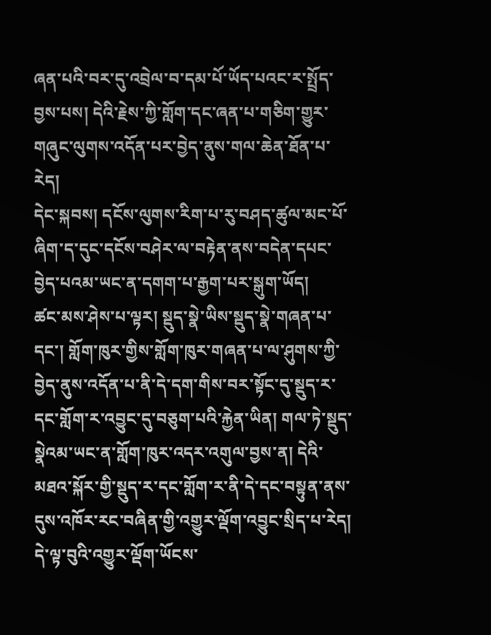ཞན་པའི་བར་དུ་འབྲེལ་བ་དམ་པོ་ཡོད་པའང་ར་སྤྲོད་བྱས་པས། དེའི་རྗེས་ཀྱི་གློག་དང་ཞན་པ་གཅིག་གྱུར་གཞུང་ལུགས་འདོན་པར་བྱེད་ནུས་གལ་ཆེན་ཐོན་པ་རེད།
དེང་སྐབས། དངོས་ལུགས་རིག་པ་རུ་བཤད་ཚུལ་མང་པོ་ཞིག་ད་དུང་དངོས་བཤེར་ལ་བརྟེན་ནས་བདེན་དཔང་བྱེད་པའམ་ཡང་ན་དགག་པ་རྒྱག་པར་སྒུག་ཡོད།
ཚང་མས་ཤེས་པ་ལྟར། སྡུད་སྣེ་ཡིས་སྡུད་སྣེ་གཞན་པ་དང་། གློག་ཁུར་གྱིས་གློག་ཁུར་གཞན་པ་ལ་ཤུགས་ཀྱི་བྱེད་ནུས་འདོན་པ་ནི་དེ་དག་གིས་བར་སྟོང་དུ་སྡུད་ར་དང་གློག་ར་འབྱུང་དུ་བཅུག་པའི་རྐྱེན་ཡིན། གལ་ཏེ་སྡུད་སྣེའམ་ཡང་ན་གློག་ཁུར་འདར་འགུལ་བྱས་ན། དེའི་མཐའ་སྐོར་གྱི་སྡུད་ར་དང་གློག་ར་ནི་དེ་དང་བསྟུན་ནས་དུས་འཁོར་རང་བཞིན་གྱི་འགྱུར་ལྡོག་འབྱུང་སྲིད་པ་རེད། དེ་ལྟ་བུའི་འགྱུར་ལྡོག་ཡོངས་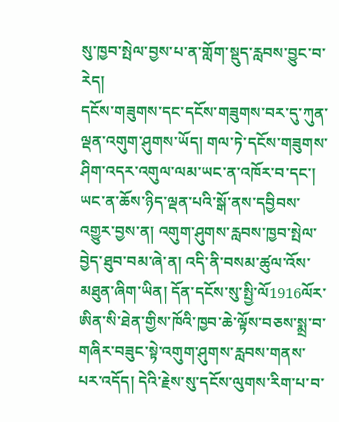སུ་ཁྱབ་སྤེལ་བྱས་པ་ན་གློག་སྡུད་རླབས་བྱུང་བ་རེད།
དངོས་གཟུགས་དང་དངོས་གཟུགས་བར་དུ་ཀུན་ལྡན་འགུག་ཤུགས་ཡོད། གལ་ཏེ་དངོས་གཟུགས་ཤིག་འདར་འགུལ་ལམ་ཡང་ན་འཁོར་བ་དང་། ཡང་ན་ཆོས་ཉིད་ལྡན་པའི་སྒོ་ནས་དབྱིབས་འགྱུར་བྱས་ན། འགུག་ཤུགས་རླབས་ཁྱབ་སྤེལ་བྱེད་ཐུབ་བམ་ཞེ་ན། འདི་ནི་བསམ་ཚུལ་འོས་མཐུན་ཞིག་ཡིན། དོན་དངོས་སུ་སྤྱི་ལོ1916ལོར་ཨིན་སི་ཐེན་གྱིས་ཁོའི་ཁྱབ་ཆེ་ལྟོས་བཅས་སྨྲ་བ་གཞིར་བཟུང་སྟེ་འགུག་ཤུགས་རླབས་གནས་པར་འདོད། དེའི་རྗེས་སུ་དངོས་ལུགས་རིག་པ་བ་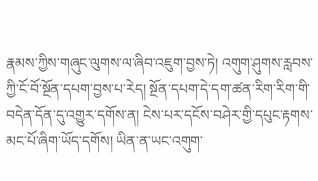རྣམས་ཀྱིས་གཞུང་ལུགས་ལ་ཞིབ་འཇུག་བྱས་ཏེ། འགུག་ཤུགས་རླབས་ཀྱི་ངོ་བོ་སྔོན་དཔག་བྱས་པ་རེད། སྔོན་དཔག་དེ་དག་ཚན་རིག་རིག་གི་བདེན་དོན་དུ་འགྱུར་དགོས་ན། ངེས་པར་དངོས་བཤེར་གྱི་དཔུང་རྟགས་མང་པོ་ཞིག་ཡོད་དགོས། ཡིན་ན་ཡང་འགུག་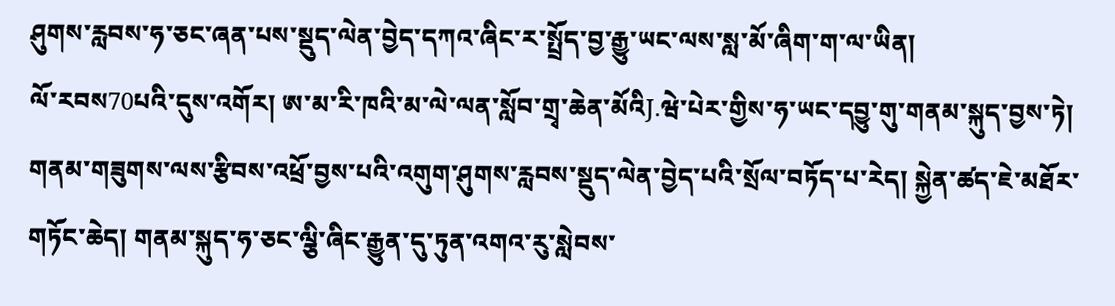ཤུགས་རླབས་ཧ་ཅང་ཞན་པས་སྡུད་ལེན་བྱེད་དཀའ་ཞིང་ར་སྤྲོད་བྱ་རྒྱུ་ཡང་ལས་སླ་མོ་ཞིག་ག་ལ་ཡིན།
ལོ་རབས70པའི་དུས་འགོར། ཨ་མ་རི་ཁའི་མ་ལེ་ལན་སློབ་གྲྭ་ཆེན་མོའིJ.ཝེ་པེར་གྱིས་ཧ་ཡང་དབྱུ་གུ་གནམ་སྐུད་བྱས་ཏེ། གནམ་གཟུགས་ལས་རྩིབས་འཕྲོ་བྱས་པའི་འགུག་ཤུགས་རླབས་སྡུད་ལེན་བྱེད་པའི་སྲོལ་བཏོད་པ་རེད། སྐྱེན་ཚད་ཇེ་མཐོར་གཏོང་ཆེད། གནམ་སྐུད་ཧ་ཅང་ལྕི་ཞིང་རྒྱུན་དུ་ཏུན་འགའ་རུ་སླེབས་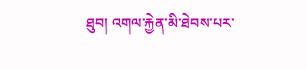ཐུབ། འགལ་རྐྱེན་མི་ཐེབས་པར་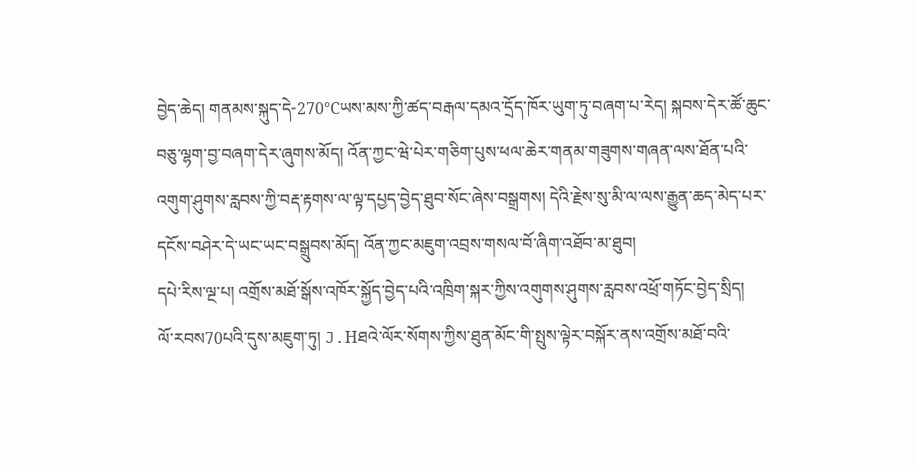བྱེད་ཆེད། གནམས་སྐུད་དེ-270℃ཡས་མས་ཀྱི་ཚད་བརྒལ་དམའ་དྲོད་ཁོར་ཡུག་ཏུ་བཞག་པ་རེད། སྐབས་དེར་ཚོ་ཆུང་བཅུ་ལྷག་བྱ་བཞག་དེར་ཞུགས་མོད། འོན་ཀྱང་ཝེ་པེར་གཅིག་པུས་ཕལ་ཆེར་གནམ་གཟུགས་གཞན་ལས་ཐོན་པའི་འགུག་ཤུགས་རླབས་ཀྱི་བརྡ་རྟགས་ལ་ལྟ་དཔྱད་བྱེད་ཐུབ་སོང་ཞེས་བསྒྲགས། དེའི་རྗེས་སུ་མི་ལ་ལས་རྒྱུན་ཆད་མེད་པར་དངོས་བཤེར་དེ་ཡང་ཡང་བསྒྲུབས་མོད། འོན་ཀྱང་མཇུག་འབྲས་གསལ་བོ་ཞིག་འཐོབ་མ་ཐུབ།
དཔེ་རིས་ལྔ་པ། འགྲོས་མཐོ་སྒོས་འཁོར་སྐྱོད་བྱེད་པའི་འཁྲིག་སྐར་ཀྱིས་འགུགས་ཤུགས་རླབས་འཕྲོ་གཏོང་བྱེད་སྲིད།
ལོ་རབས70པའི་དུས་མཇུག་ཏུ། J.Hཐའེ་ལོར་སོགས་ཀྱིས་ཐུན་མོང་གི་སྤུས་ལྟེར་བསྐོར་ནས་འགྲོས་མཐོ་བའི་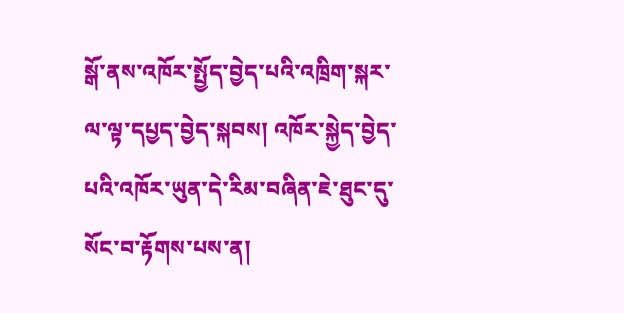སྒོ་ནས་འཁོར་སྤྱོད་བྱེད་པའི་འཁྲིག་སྐར་ལ་ལྟ་དཔྱད་བྱེད་སྐབས། འཁོར་སྐྱེད་བྱེད་པའི་འཁོར་ཡུན་དེ་རིམ་བཞིན་ཇེ་ཐུང་དུ་སོང་བ་རྟོགས་པས་ན།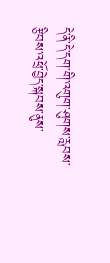དེ་ནི་དེ་དག་གི་འགུག་ཤུགས་རླབས་རྩིབས་འཕྲོ་བྱེད་སྐབས་ནུས་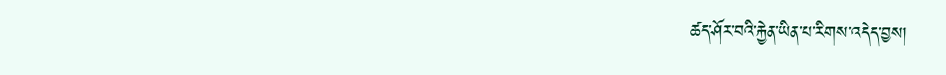ཚད་ཤོར་བའི་རྐྱེན་ཡིན་པ་རིགས་འདེད་བྱས།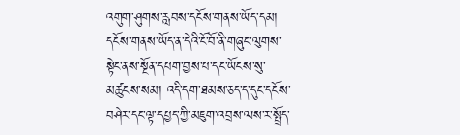འགུག་ཤུགས་རླབས་དངོས་གནས་ཡོད་དམ། དངོས་གནས་ཡོད་ན་དེའི་ངོ་བོ་ནི་གཞུང་ལུགས་སྟེང་ནས་སྔོན་དཔག་བྱས་པ་དང་ཡོངས་སུ་མཚུངས་སམ། འདི་དག་ཐམས་ཅད་ད་དུང་དངོས་བཤེར་དང་ལྟ་དཔྱད་ཀྱི་མཇུག་འབྲས་ལས་ར་སྤྲོད་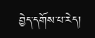བྱེད་དགོས་པ་རེད།